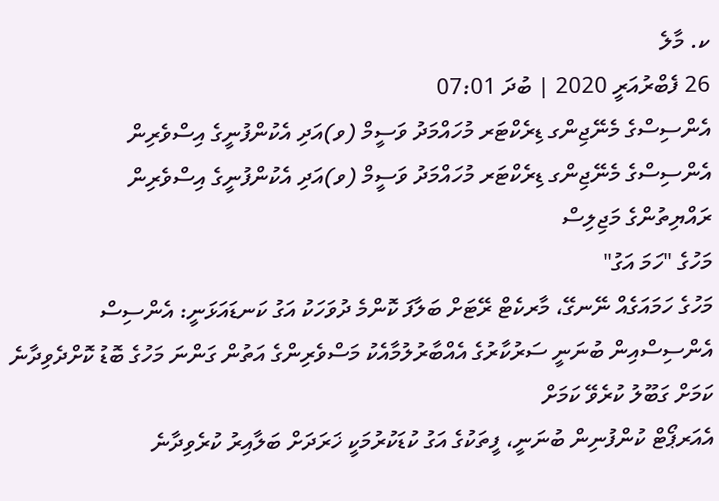ކ. މާލެ
26 ފެބްރުއަރީ 2020 | ބުދަ 07:01
އެންސިސްގެ މެނޭޖިންގ ޑިރެކްޓަރ މުހައްމަދު ވަސީމް (ވ)އަދި އެކުންފުނީގެ އިސްވެރިން
އެންސިސްގެ މެނޭޖިންގ ޑިރެކްޓަރ މުހައްމަދު ވަސީމް (ވ)އަދި އެކުންފުނީގެ އިސްވެރިން
ރައްޔިތުންގެ މަޖިލިސް
މަހުގެ "ހަމަ އަގު"
މަހުގެ ހަމައަގެއް ނޭނގޭ، މާރކެޓް ރޭޓަށް ބަލާފަ ކޮންމެ ދުވަހަކު އަގު ކަނޑައަޅަނީ: އެންސިސް
އެންސިސްއިން ބުނަނީ ސަރުކާރުގެ އެއްބާރުލުމާއެކު މަސްވެރިންގެ އަތުން ގަންނަ މަހުގެ ބޮޑު ކޮށްދެވިދާނެ ކަމަށް ގަބޫލު ކުރެވޭ ކަމަށް
އެއަރޕޯޓް ކުންފުނިން ބުނަނީ، ފީތަކުގެ އަގު ކުޑަކުރުމަކީ ޚަރަދަށް ބަލާއިރު ކުރެވިދާނެ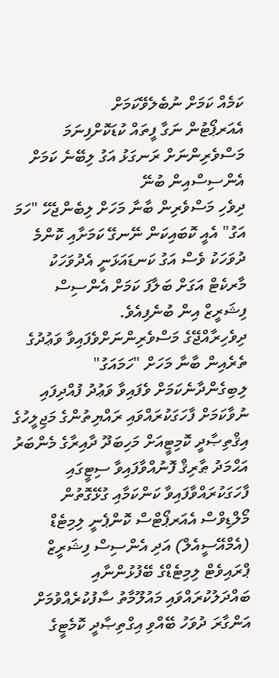ކަމެއް ކަމަށް ނުބެލެވޭކަމަށް
އެއަރޕޯޓުން ނަގާ ފީތައް ކުޑަކޮށްފިނަމަ މަސްވެރިންނަށް ރަނގަޅު އަގު ލިބޭނެ ކަމަށް އެންސިސްއިން ބުނޭ
ދިވެހި މަސްވެރިން ބާނާ މަހަށް ލިބެންޖެހޭ "ހަމަ އަގު" އެއީ ކޮބައިކަން ނޭނގޭ ކަމަށާއި ކޮންމެ ދުވަހަކު ވެސް އަގު ކަނޑައަޅަނީ އެދުވަހަކު މާރކެޓް އަގަށް ބަލާފަ ކަމަށް އެންސިސް ފިޝަރީޒް އިން ބުނެފިއެވެ.
ދިވެހިރާއްޖޭގެ މަސްވެރިންނަށްވެފައިވާ ވަޢުދުގެ ތެރެއިން ބާނާ މަހަށް "ހަމައަގު" ލިބިގެންދާނެކަމަށް ވެފައިވާ ވަޢުދު ފުއްދިފައި ނުވާކަމަށް ފާހަގަކުރައްވައި ރައްޔިތުންގެ މަޖިލީހުގެ އިޤްތިޞާދީ ކޮމިޓީއަށް މަހިބަދޫ ދާއިރާގެ މެންބަރު އަޙްމަދު ޠާރިޤް ފޮނުއްވާފައިވާ ސިޓީގައި ފާހަގަކުރައްވާފައިވާ ކަންކަމާއި ގުޅޭގޮތުން މޯލްޑިވްސް އެއަރޕޯޓްސް ކޮންޕެނީ ލިމިޓެޑް (އެމްއޭސީއެލް) އަދި އެންސިސް ފިޝަރީޒް ޕްރައިވެޓް ލިމިޓެޑްގެ ބޭފުޅުންނާއި ބައްދަލުކުރައްވައި މައުލޫމާތު ސާފުކުރެއްވުމަށް އަންގާރަ ދުވަހު ބޭއްވި އިގްތިޞާދީ ކޮމެޓީގެ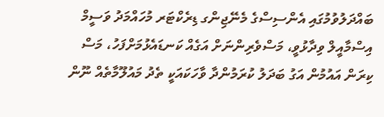ބައްދަލުވުމުގައި އެންސިސްގެ މެނޭޖިންގ ޑިރެކްޓަރ މުހައްމަދު ވަސީމް އިސްމާއީލް ވިދާޅުވީ، މަސްވެރިންނަށް އަގެއް ކަނޑައެޅުމަށްފަހު، މަސް ކިރަން އައުމުން އަގު ބަދަލު ކުރަމުންދާ ވާހަކައަކީ ތެދު މައުލޫމާތެއް ނޫން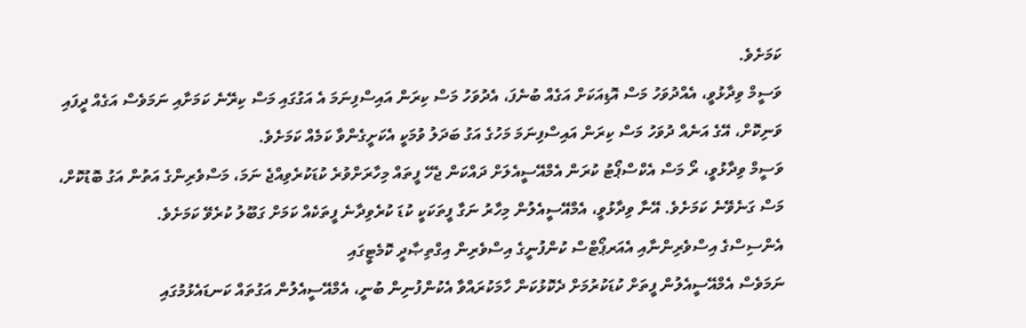ކަމަށެވެ.
ވަސީމް ވިދާޅުވީ، އެއްދުވަހު މަސް އޮޑިއަކަށް އަގެއް ބުނެފަ، އެދުވަހު މަސް ކިރަން އައިސްފިނަމަ އެ އަގުގައި މަސް ކިރޭނެ ކަމަށާއި ނަމަވެސް އަގެއް ދީފައި ވަނިކޮށް، އޭގެ އަނެއް ދުވަހު މަސް ކިރަން އައިސްފިނަމަ މަހުގެ އަގު ބަދަލު ވުމަކީ އެކަށީގެންވާ ކަމެއް ކަމަށެވެ.
ވަސީމް ވިދާޅުވީ، ރޯ މަސް އެކްސްޕޯޓު ކުރަން އެމްއޭސީއެލަށް ދައްކަން ޖެހޭ ފީތައް މިހާރަށްވުރެ ކުޑަކުރެވިއްޖެ ނަމަ، މަސްވެރިންގެ އަތުން އަގު ބޮޑުކޮށް، މަސް ގަނެވޭނެ ކަމަށެވެ. އޭނާ ވިދާޅުވީ، އެމްއޭސީއެލުން މިހާރު ނަގާ ފީތަކަކީ ކުޑަ ކުރެވިދާނެ ފީތަކެއް ކަމަށް ގަބޫލު ކުރެވޭ ކަމަށެވެ.
އެންސިސްގެ އިސްވެރިންނާއި އެއަރޕޯޓްސް ކުންފުނީގެ އިސްވެރިން އިގްތިޞާދީ ކޮމެޓީގައި
ނަމަވެސް އެމްއޭސީއެލުން ފީތަށް ކުޑަކުރުމަށް ދެކޮޅުކަން ހާމަކުރައްވާ އެކުންފުނިން ބުނީ، އެމްއޭސީއެލުން އަގުތައް ކަނޑައެޅުމުގައި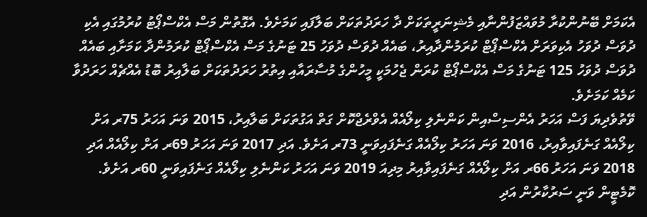އެކަމަށް ބޭނުންކުރާ މުވައްޒަފުންނާއި މެޝިނަރީތަކަށް ދާ ހަރަދުތަކަށް ބަލާފައި ކަމަށެވެ. އެގޮތުން މަސް އެކްސްޕޯޓު ކުރުމުގައި އެކި ދުވަސް ދުވަހު އެކިވަރަށް އެކްސްޕޯޓް ކުރަމުންދާއިރު، ބައެއް ދުވަސް ދުވަހު 25 ޓަނުގެ މަސް އެކްސްޕޯޓް ކުރަމުންދާ ކަމަށާއި ބައެއް ދުވަސް ދުވަހު 125 ޓަނުގެ މަސް އެކްސްޕޯޓް ކުރަން ޖެހުމަކީ މީހުންގެ މުސާރައާއި އިތުރު ހަރަދުތަކަށް ބަލާއިރު ބޮޑު އެއްޗެއް ހަރަދުވާ ކަމެއް ކަމަށެވެ.
ވޭތުވެދިޔަ ފަސް އަހަރު އެންސިސްއިން ކަންނެލި ކިލޯއެއް އެވްރެޖްކޮށް ގަތް އަގުތަކަށް ބަލާއިރު، 2015 ވަނަ އަހަރު 75ރ އަށް ކިލޯއެއް ގަނެފައިވާއިރު، 2016 ވަނަ އަހަރު ކިލޯއެއް ގަނެފައިވަނީ 73ރ އަށެވެ. އަދި 2017 ވަނަ އަހަރު 69ރ އަށް ކިލޯއެއް އަދި 2018 ވަނަ އަހަރު 66ރ އަށް ކިލޯއެއް ގަނެފައިވާއިރު މިދިއަ 2019 ވަނަ އަހަރު ކަންނެލި ކިލޯއެއް ގަނެފައިވަނީ 60ރ އަށެވެ.
ކޮމެޓީން ވަނީ ސަރުކާރުން އަދި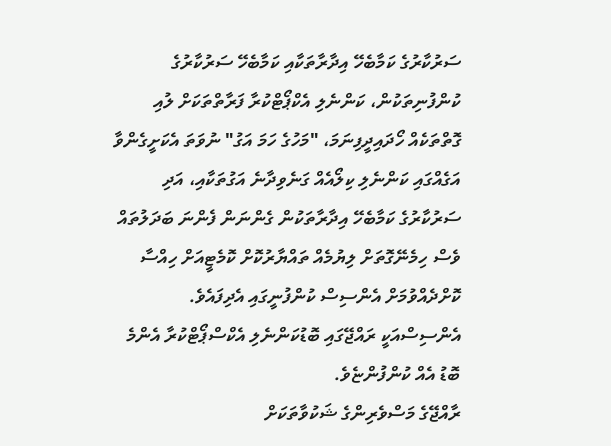ސަރުކާރުގެ ކަމާބެހޭ އިދާރާތަކާއި ކަމާބެހޭ ސަރުކާރުގެ ކުންފުނިތަކުން، ކަންނެލި އެކްޕޯޓްކުރާ ފަރާތްތަކަށް ލުއި ގޮތްތަކެއް ހޯދައިދީފިނަމަ، "މަހުގެ ހަމަ އަގު" ނުވަތަ އެކަށީގެންވާ އަގެއްގައި ކަންނެލި ކިލޯއެއް ގަނެވިދާނެ އަގުތަކާއި، އަދި ސަރުކާރުގެ ކަމާބެހޭ އިދާރާތަކުން ގެންނަން ފެންނަ ބަދަލުތައް ވެސް ހިމެނޭގޮތަށް ލިޔުމެއް ތައްޔާރުކޮށް ކޮމެޓީއަށް ހިއްސާ ކޮށްދެއްވުމަށް އެންސިސް ކުންފުނީގައި އެދިފައެވެ.
އެންސިސްއަކީ ރައްޖޭގައި ބޮޑުކަންނެލި އެކްސްޕޯޓްކުރާ އެންމެ ބޮޑު އެއް ކުންފުންޏެވެ.
ރާއްޖޭގެ މަސްވެރިންގެ ޝަކުވާތަކަށް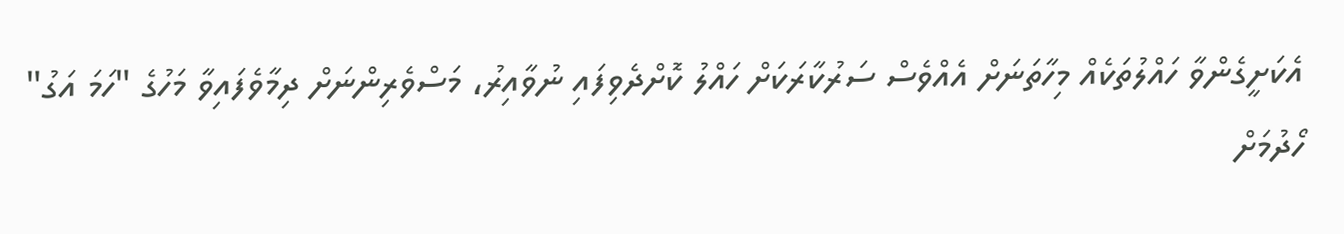އެކަށީގެންވާ ހައްލުތަކެއް މިހާތަނަށް އެއްވެސް ސަރުކާރަކަށް ހައްލު ކޮށްދެވިފައި ނުވާއިރު، މަސްވެރިންނަށް ދިމާވެފައިވާ މަހުގެ "ހަމަ އަގު" ހޯދުމަށް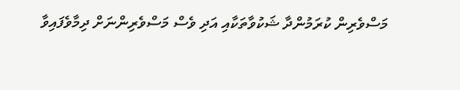މަސްވެރިން ކުރަމުންދާ ޝަކުވާތަކާއި އަދި ވެސް މަސްވެރިންނަށް ދިމާވެފައިވާ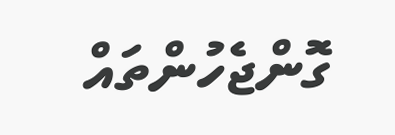ގޮންޖެހުންތައް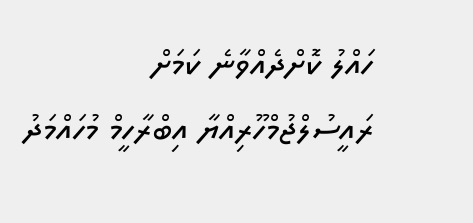ހައްލު ކޮށްދެއްވާނެ ކަމަށް ރައީސުލްޖުމްހޫރިއްޔާ އިބްރާހީމް މުހައްމަދު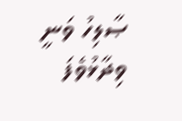ޞާލިހު ވަނީ ވިދާޅުވެފަ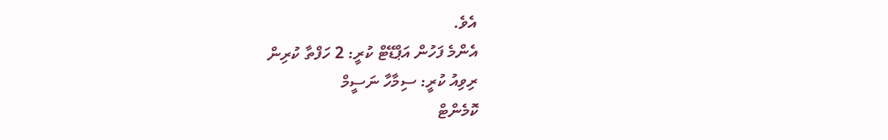އެވެ.
އެންމެ ފަހުން އަޕްޑޭޓް ކުރީ: 2 ހަފްތާ ކުރިން
ރިވިއު ކުރީ: ސިމާހާ ނަސީމް
ކޮމެންޓް